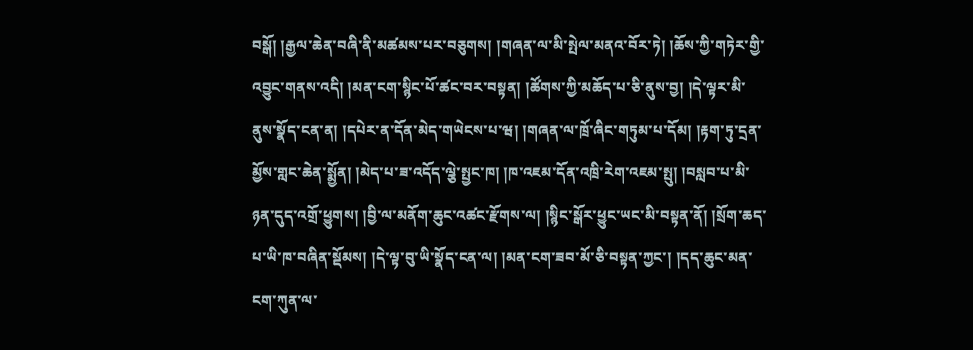བསྒོ། །རྒྱལ་ཆེན་བཞི་ནི་མཚམས་པར་བཅུགས། །གཞན་ལ་མི་སྤེལ་མནའ་བོར་ཏེ། །ཆོས་ཀྱི་གཏེར་གྱི་འབྱུང་གནས་འདི། །མན་ངག་སྙིང་པོ་ཚང་བར་བསྟན། །ཚོགས་ཀྱི་མཆོད་པ་ཅི་ནུས་བྱ། །དེ་ལྟར་མི་ནུས་སྣོད་ངན་ན། །དཔེར་ན་དོན་མེད་གཡེངས་པ་ཝ། །གཞན་ལ་ཁྲོ་ཞིང་གཏུམ་པ་དོམ། །རྟག་ཏུ་དྲན་མྱོས་གླང་ཆེན་སྨྱོན། །མེད་པ་ཟ་འདོད་ལྕེ་སྤྱང་ཁ། །ཁ་འཇམ་དོན་འཁྲི་རེག་འཇམ་སྤུ། །བསླབ་པ་མི་ཉན་དུད་འགྲོ་ཕྱུགས། །བྱི་ལ་མནོག་ཆུང་འཚང་རྫོགས་ལ། །སྙིང་སྒོར་ཕྱུང་ཡང་མི་བསྟན་ནོ། །སྲོག་ཆད་པ་ཡི་ཁ་བཞིན་སྡོམས། །དེ་ལྟ་བུ་ཡི་སྣོད་ངན་ལ། །མན་ངག་ཟབ་མོ་ཅི་བསྟན་ཀྱང་། །དད་ཆུང་མན་ངག་ཀུན་ལ་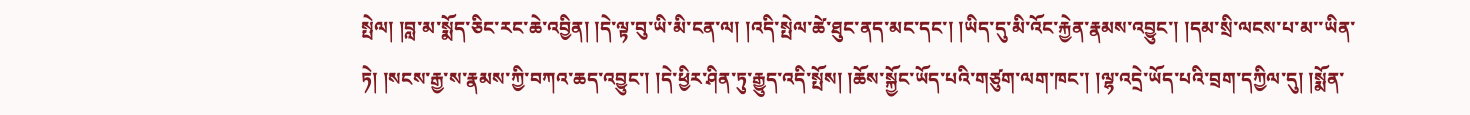སྤེལ། །བླ་མ་སྨོད་ཅིང་རང་ཆེ་འབྱིན། །དེ་ལྟ་བུ་ཡི་མི་ངན་ལ། །འདི་སྤེལ་ཚེ་ཐུང་ནད་མང་དང་། །ཡིད་དུ་མི་འོང་རྐྱེན་རྣམས་འབྱུང་། །དམ་སྲི་ལངས་པ་མ་་ཡིན་ཏེ། །སངས་རྒྱ་ས་རྣམས་ཀྱི་བཀའ་ཆད་འབྱུང་། །དེ་ཕྱིར་ཤིན་ཏུ་རྒྱུད་འདི་སྤོས། །ཆོས་སྐྱོང་ཡོད་པའི་གཙུག་ལག་ཁང་། །ལྷ་འདྲེ་ཡོད་པའི་བྲག་དཀྱིལ་དུ། །སྨོན་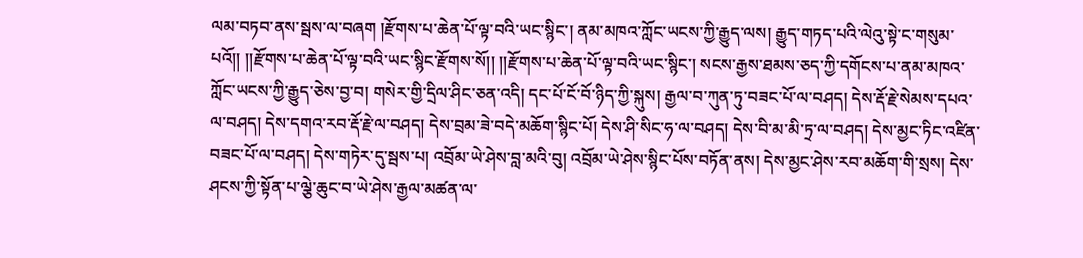ལམ་བཏབ་ནས་སྦས་ལ་བཞག །རྫོགས་པ་ཆེན་པོ་ལྟ་བའི་ཡང་སྙིང་། ནམ་མཁའ་ཀློང་ཡངས་ཀྱི་རྒྱུད་ལས། རྒྱུད་གཏད་པའི་ལེའུ་སྟེ་ང་གསུམ་པའོ།། །།རྫོགས་པ་ཆེན་པོ་ལྟ་བའི་ཡང་སྙིང་རྫོགས་སོ།། །།རྫོགས་པ་ཆེན་པོ་ལྟ་བའི་ཡང་སྙིང་། སངས་རྒྱས་ཐམས་ཅད་ཀྱི་དགོངས་པ་ནམ་མཁའ་ཀློང་ཡངས་ཀྱི་རྒྱུད་ཅེས་བྱ་བ། གསེར་གྱི་དྲིལ་ཤིང་ཅན་འདི། དང་པོ་ངོ་བོ་ཉིད་ཀྱི་སྐུས། རྒྱལ་བ་ཀུན་ཏུ་བཟང་པོ་ལ་བཤད། དེས་རྡོ་རྗེ་སེམས་དཔའ་ལ་བཤད། དེས་དགའ་རབ་རྡོ་རྗེ་ལ་བཤད། དེས་བྲམ་ཟེ་བདེ་མཆོག་སྙིང་པོ། དེས་ཤི་སིང་ཧ་ལ་བཤད། དེས་བི་མ་མི་ཏྲ་ལ་བཤད། དེས་མྱང་ཏིང་འཛིན་བཟང་པོ་ལ་བཤད། དེས་གཏེར་དུ་སྦས་པ། འབྲོམ་ཡེ་ཤེས་བླ་མའི་བུ། འབྲོམ་ཡེ་ཤེས་སྙིང་པོས་བཏོན་ནས། དེས་མྱང་ཤེས་རབ་མཆོག་གི་སྲས། དེས་ཤངས་ཀྱི་སྟོན་པ་ལྕེ་ཆུང་བ་ཡེ་ཤེས་རྒྱལ་མཚན་ལ་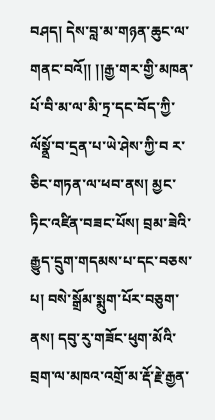བཤད། དེས་བླ་མ་གཉན་ཆུང་ལ་གནང་བའོ།། །།རྒྱ་གར་གྱི་མཁན་པོ་བི་མ་ལ་མི་ཏྲ་དང་བོད་ཀྱི་ལོསྣྲོ་བ་དྲན་པ་ཡེ་ཤེས་ཀྱི་བ ར་ཅིང་གཏན་ལ་ཕབ་ནས། མྱང་ཏིང་འཛིན་བཟང་པོས། བྲམ་ཟེའི་རྒྱུད་དྲུག་གདམས་པ་དང་བཅས་པ། བསེ་སྒྲོམ་སྨུག་པོར་བཅུག་ནས། དབུ་རུ་གཟོང་ཕུག་མོའི་བྲག་ལ་མཁའ་འགྲོ་མ་རྡོ་རྗེ་རྒྱན་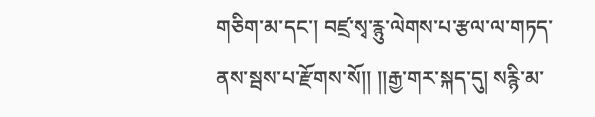གཅིག་མ་དང་། བཛྲ་སྭ་རྙུ་ལེགས་པ་རྩལ་ལ་གཏད་ནས་སྦས་པ་རྫོགས་སོ།། །།རྒྱ་གར་སྐད་དུ། སརྙི་མ་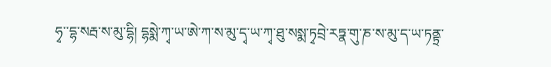ཧྭ་་དྷ་སརྦ་ས་མུ་དྷི། དྷསྨེ་ཀྭ་ཡ་ཨེ་ཀ་ས་མུ་དྭ་ཡ་ཀྭ་ཐུ་སསྨ་ཏྭབྲེ་རཏྣ་གུ་ཎ་ས་མུ་ད་ཡ་ཏནྟྲ་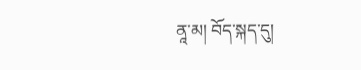ནཱ་མ། བོད་སྐད་དུ།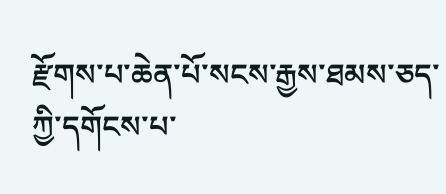རྫོགས་པ་ཆེན་པོ་སངས་རྒྱས་ཐམས་ཅད་ཀྱི་དགོངས་པ་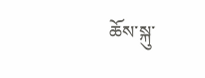ཆོས་སྐུ་